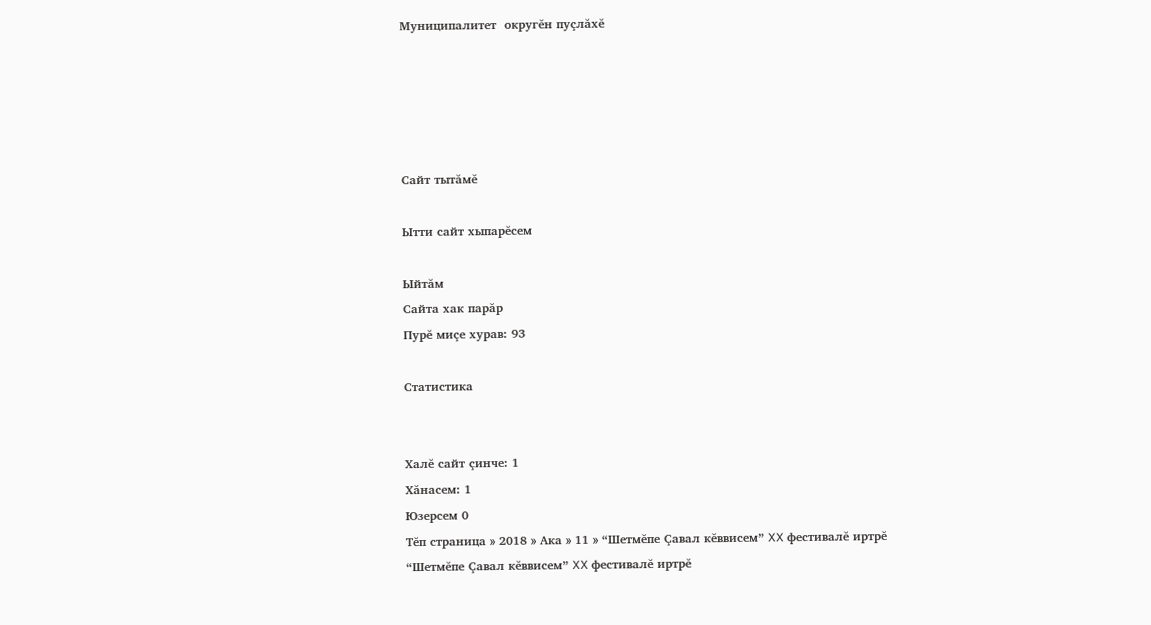Муниципалитет  округĕн пуçлăхĕ





Сайт тытăмĕ

Ытти сайт хыпарĕсем

Ыйтăм
Сайта хак парăр
Пурĕ миçе хурав: 93

Статистика


Халĕ сайт çинче: 1
Хăнасем: 1
Юзерсем 0
Тĕп страница » 2018 » Ака » 11 » “Шетмĕпе Çавал кĕввисем” XX фестивалĕ иртрĕ
“Шетмĕпе Çавал кĕввисем” XX фестивалĕ иртрĕ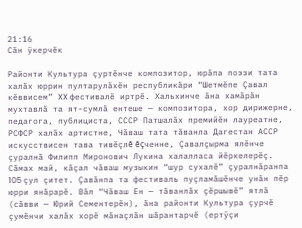21:16
Сăн ÿкерчĕк

Районти Культура çуртĕнче композитор, юрăпа поэзи тата халăх юррин пултарулăхĕн республикăри “Шетмĕпе Çавал кĕввисем” XX фестивалĕ иртрĕ. Хальхинче ăна хамăрăн мухтавлă та ят-сумлă ентеше — композитора, хор дирижерне, педагога, публициста, СССР Патшалăх премийĕн лауреатне, РСФСР халăх артистне, Чăваш тата тăванла Дагестан АССР искусствисен тава тивĕçлĕ ĕçченне, Çавалçырма ялĕнче çуралнă Филипп Миронович Лукина халалласа йĕркелерĕç. Сăмах май, кăçал чăваш музыкин “шур сухалĕ” çуралнăранпа 105 çул çитет. Çавăнпа та фестиваль пуçламăшĕнче унăн пĕр юрри янăрарĕ. Вăл “Чăваш Ен — тăванлăх çĕршывĕ” ятлă (сăвви — Юрий Сементерĕн), ăна районти Культура çурчĕ çумĕнчи халăх хорĕ мăнаçлăн шăрантарчĕ (ертỹçи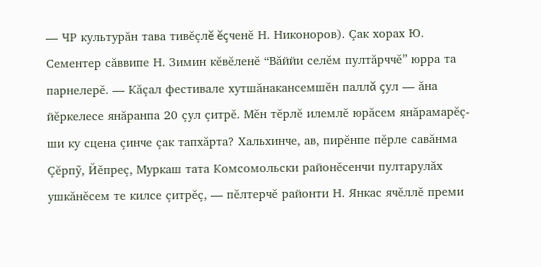— ЧР культурăн тава тивĕçлĕ ĕçченĕ Н. Никоноров). Çак хорах Ю. Сементер сăввипе Н. Зимин кĕвĕленĕ “Вăййи селĕм пултăрччĕ” юрра та парнелерĕ. — Кăçал фестивале хутшăнакансемшĕн паллă çул — ăна йĕркелесе янăранпа 20 çул çитрĕ. Мĕн тĕрлĕ илемлĕ юрăсем янăрамарĕç-ши ку сцена çинче çак тапхăрта? Хальхинче, ав, пирĕнпе пĕрле савăнма Çĕрпỹ, Йĕпреç, Муркаш тата Комсомольски районĕсенчи пултарулăх ушкăнĕсем те килсе çитрĕç, — пĕлтерчĕ районти Н. Янкас ячĕллĕ преми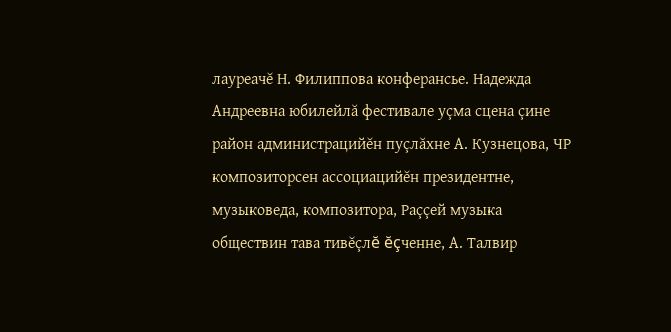лауреачĕ Н. Филиппова конферансье. Надежда Андреевна юбилейлă фестивале уçма сцена çине район администрацийĕн пуçлăхне А. Кузнецова, ЧР композиторсен ассоциацийĕн президентне, музыковеда, композитора, Раççей музыка обществин тава тивĕçлĕ ĕçченне, А. Талвир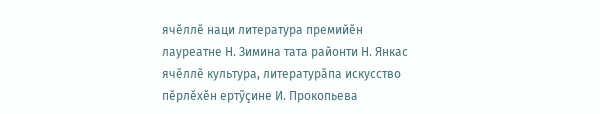ячĕллĕ наци литература премийĕн лауреатне Н. Зимина тата районти Н. Янкас ячĕллĕ культура, литературăпа искусство пĕрлĕхĕн ертỹçине И. Прокопьева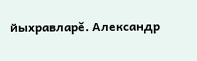йыхравларĕ. Александр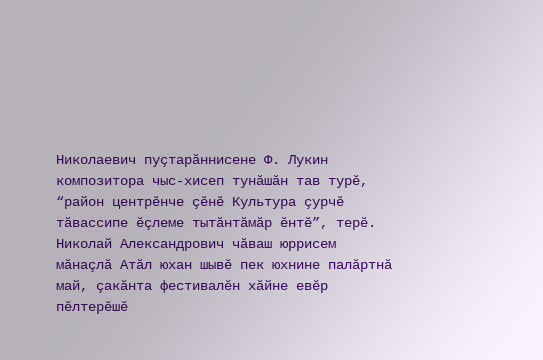Николаевич пуçтарăннисене Ф. Лукин композитора чыс-хисеп тунăшăн тав турĕ, “район центрĕнче çĕнĕ Культура çурчĕ тăвассипе ĕçлеме тытăнтăмăр ĕнтĕ”, терĕ. Николай Александрович чăваш юррисем мăнаçлă Атăл юхан шывĕ пек юхнине палăртнă май, çакăнта фестивалĕн хăйне евĕр пĕлтерĕшĕ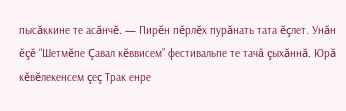пысăккине те асăнчĕ. — Пирĕн пĕрлĕх пурăнать тата ĕçлет. Унăн ĕçĕ “Шетмĕпе Çавал кĕввисем” фестивальпе те тачă çыхăннă. Юрă кĕвĕлекенсем çеç Трак енре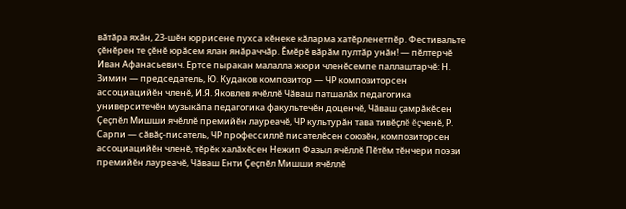вăтăра яхăн, 23-шĕн юррисене пухса кĕнеке кăларма хатĕрленетпĕр. Фестивальте çĕнĕрен те çĕнĕ юрăсем ялан янăраччăр. Ĕмĕрĕ вăрăм пултăр унăн! — пĕлтерчĕ Иван Афанасьевич. Ертсе пыракан малалла жюри членĕсемпе паллаштарчĕ: Н. Зимин — председатель, Ю. Кудаков композитор — ЧР композиторсен ассоциацийĕн членĕ, И.Я. Яковлев ячĕллĕ Чăваш патшалăх педагогика университечĕн музыкăпа педагогика факультечĕн доценчĕ, Чăваш çамрăкĕсен Çеçпĕл Мишши ячĕллĕ премийĕн лауреачĕ, ЧР культурăн тава тивĕçлĕ ĕçченĕ, Р. Сарпи — сăвăç-писатель, ЧР профессиллĕ писателĕсен союзĕн, композиторсен ассоциацийĕн членĕ, тĕрĕк халăхĕсен Нежип Фазыл ячĕллĕ Пĕтĕм тĕнчери поэзи премийĕн лауреачĕ, Чăваш Енти Çеçпĕл Мишши ячĕллĕ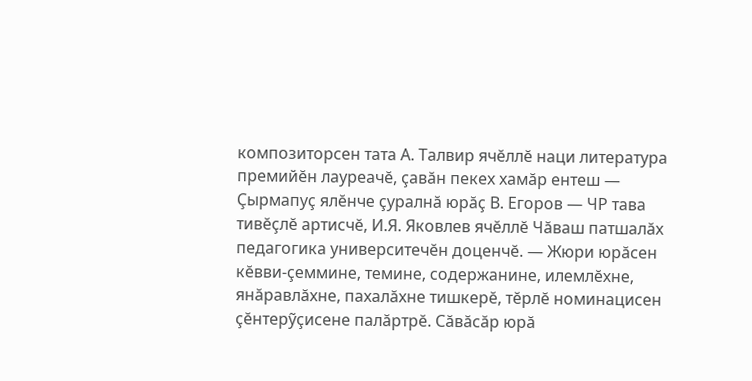композиторсен тата А. Талвир ячĕллĕ наци литература премийĕн лауреачĕ, çавăн пекех хамăр ентеш — Çырмапуç ялĕнче çуралнă юрăç В. Егоров — ЧР тава тивĕçлĕ артисчĕ, И.Я. Яковлев ячĕллĕ Чăваш патшалăх педагогика университечĕн доценчĕ. — Жюри юрăсен кĕвви-çеммине, темине, содержанине, илемлĕхне, янăравлăхне, пахалăхне тишкерĕ, тĕрлĕ номинацисен çĕнтерỹçисене палăртрĕ. Сăвăсăр юрă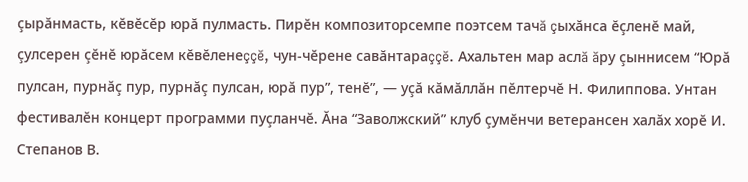çырăнмасть, кĕвĕсĕр юрă пулмасть. Пирĕн композиторсемпе поэтсем тачă çыхăнса ĕçленĕ май, çулсерен çĕнĕ юрăсем кĕвĕленеççĕ, чун-чĕрене савăнтараççĕ. Ахальтен мар аслă ăру çыннисем “Юрă пулсан, пурнăç пур, пурнăç пулсан, юрă пур”, тенĕ”, — уçă кăмăллăн пĕлтерчĕ Н. Филиппова. Унтан фестивалĕн концерт программи пуçланчĕ. Ăна “Заволжский” клуб çумĕнчи ветерансен халăх хорĕ И. Степанов В.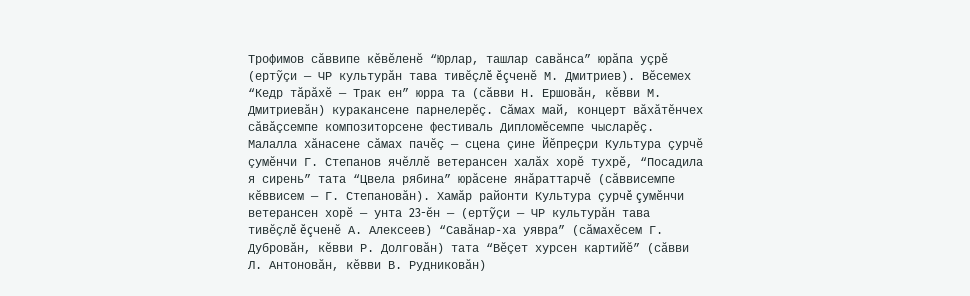Трофимов сăввипе кĕвĕленĕ “Юрлар, ташлар савăнса” юрăпа уçрĕ (ертỹçи — ЧР культурăн тава тивĕçлĕ ĕçченĕ М. Дмитриев). Вĕсемех “Кедр тăрăхĕ — Трак ен” юрра та (сăвви Н. Ершовăн, кĕвви М. Дмитриевăн) куракансене парнелерĕç. Сăмах май, концерт вăхăтĕнчех сăвăçсемпе композиторсене фестиваль Дипломĕсемпе чысларĕç. Малалла хăнасене сăмах пачĕç — сцена çине Йĕпреçри Культура çурчĕ çумĕнчи Г. Степанов ячĕллĕ ветерансен халăх хорĕ тухрĕ, “Посадила я сирень” тата “Цвела рябина” юрăсене янăраттарчĕ (сăввисемпе кĕввисем — Г. Степановăн). Хамăр районти Культура çурчĕ çумĕнчи ветерансен хорĕ — унта 23-ĕн — (ертỹçи — ЧР культурăн тава тивĕçлĕ ĕçченĕ А. Алексеев) “Савăнар-ха уявра” (сăмахĕсем Г. Дубровăн, кĕвви Р. Долговăн) тата “Вĕçет хурсен картийĕ” (сăвви Л. Антоновăн, кĕвви В. Рудниковăн)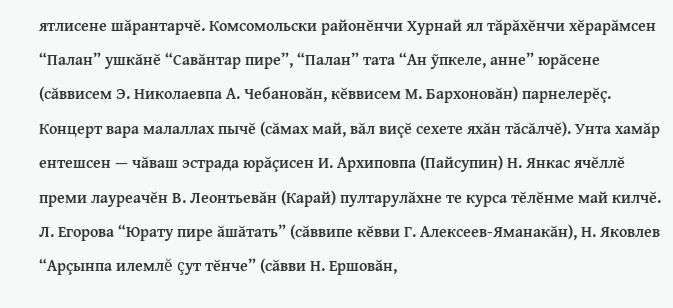ятлисене шăрантарчĕ. Комсомольски районĕнчи Хурнай ял тăрăхĕнчи хĕрарăмсен “Палан” ушкăнĕ “Савăнтар пире”, “Палан” тата “Ан ỹпкеле, анне” юрăсене (сăввисем Э. Николаевпа А. Чебановăн, кĕввисем М. Бархоновăн) парнелерĕç. Концерт вара малаллах пычĕ (сăмах май, вăл виçĕ сехете яхăн тăсăлчĕ). Унта хамăр ентешсен — чăваш эстрада юрăçисен И. Архиповпа (Пайсупин) Н. Янкас ячĕллĕ преми лауреачĕн В. Леонтьевăн (Карай) пултарулăхне те курса тĕлĕнме май килчĕ. Л. Егорова “Юрату пире ăшăтать” (сăввипе кĕвви Г. Алексеев-Яманакăн), Н. Яковлев “Арçынпа илемлĕ çут тĕнче” (сăвви Н. Ершовăн,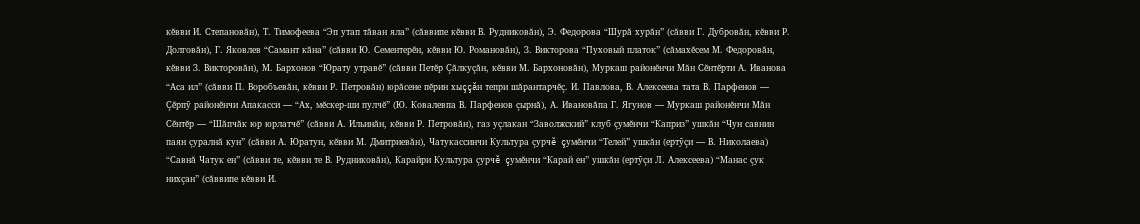кĕвви И. Степановăн), Т. Тимофеева “Эп утап тăван яла” (сăввипе кĕвви В. Рудниковăн), Э. Федорова “Шурă хурăн” (сăвви Г. Дубровăн, кĕвви Р. Долговăн), Г. Яковлев “Самант кăна” (сăвви Ю. Сементерĕн, кĕвви Ю. Романовăн), З. Викторова “Пуховый платок” (сăмахĕсем М. Федоровăн, кĕвви З. Викторовăн), М. Бархонов “Юрату утравĕ” (сăвви Петĕр Çăлкуçăн, кĕвви М. Бархоновăн), Муркаш районĕнчи Мăн Сĕнтĕрти А. Иванова “Аса ил” (сăвви П. Воробъевăн, кĕвви Р. Петровăн) юрăсене пĕрин хыççăн тепри шăрантарчĕç. И. Павлова, В. Алексеева тата В. Парфенов — Çĕрпỹ районĕнчи Апакасси — “Ах, мĕскер-ши пулчĕ” (Ю. Ковалевпа В. Парфенов çырнă), А. Ивановăпа Г. Ягунов — Муркаш районĕнчи Мăн Сĕнтĕр — “Шăпчăк юр юрлатчĕ” (сăвви А. Ильинăн, кĕвви Р. Петровăн), газ уçлакан “Заволжский” клуб çумĕнчи “Каприз” ушкăн “Чун савнин паян çуралнă кун” (сăвви А. Юратун, кĕвви М. Дмитриевăн), Чатукассинчи Культура çурчĕ çумĕнчи “Телей” ушкăн (ертỹçи — В. Николаева) “Савнă Чатук ен” (сăвви те, кĕвви те В. Рудниковăн), Карайри Культура çурчĕ çумĕнчи “Карай ен” ушкăн (ертỹçи Л. Алексеева) “Манас çук нихçан” (сăввипе кĕвви И.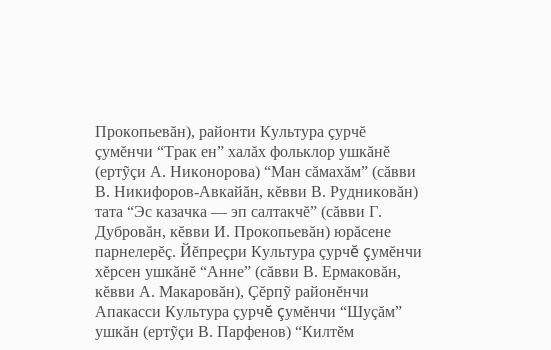Прокопьевăн), районти Культура çурчĕ çумĕнчи “Трак ен” халăх фольклор ушкăнĕ (ертỹçи А. Никонорова) “Ман сăмахăм” (сăвви В. Никифоров-Авкайăн, кĕвви В. Рудниковăн) тата “Эс казачка — эп салтакчĕ” (сăвви Г. Дубровăн, кĕвви И. Прокопьевăн) юрăсене парнелерĕç. Йĕпреçри Культура çурчĕ çумĕнчи хĕрсен ушкăнĕ “Анне” (сăвви В. Ермаковăн, кĕвви А. Макаровăн), Çĕрпỹ районĕнчи Апакасси Культура çурчĕ çумĕнчи “Шуçăм” ушкăн (ертỹçи В. Парфенов) “Килтĕм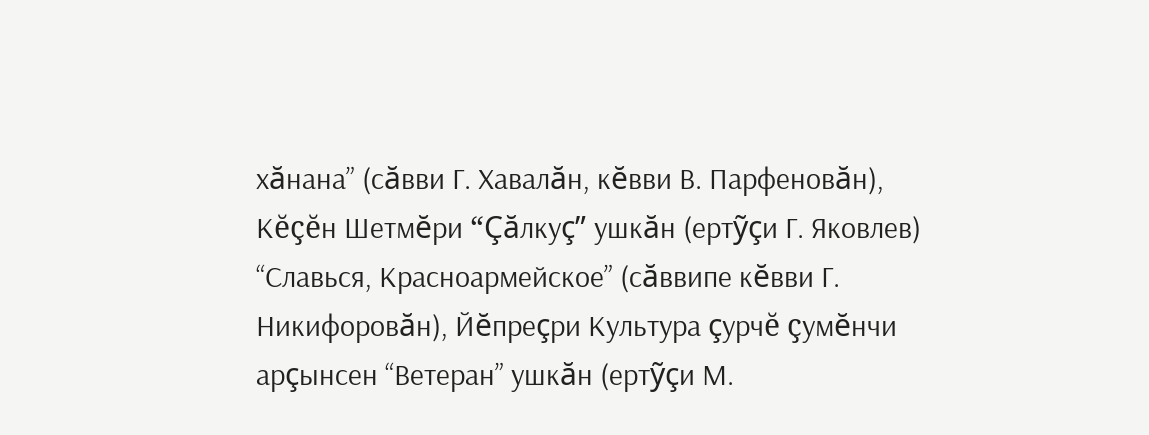хăнана” (сăвви Г. Хавалăн, кĕвви В. Парфеновăн), Кĕçĕн Шетмĕри “Çăлкуç” ушкăн (ертỹçи Г. Яковлев) “Славься, Красноармейское” (сăввипе кĕвви Г. Никифоровăн), Йĕпреçри Культура çурчĕ çумĕнчи арçынсен “Ветеран” ушкăн (ертỹçи М.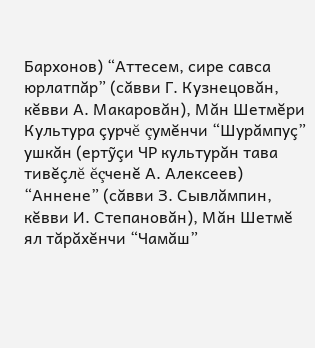Бархонов) “Аттесем, сире савса юрлатпăр” (сăвви Г. Кузнецовăн, кĕвви А. Макаровăн), Мăн Шетмĕри Культура çурчĕ çумĕнчи “Шурăмпуç” ушкăн (ертỹçи ЧР культурăн тава тивĕçлĕ ĕçченĕ А. Алексеев) “Аннене” (сăвви З. Сывлăмпин, кĕвви И. Степановăн), Мăн Шетмĕ ял тăрăхĕнчи “Чамăш”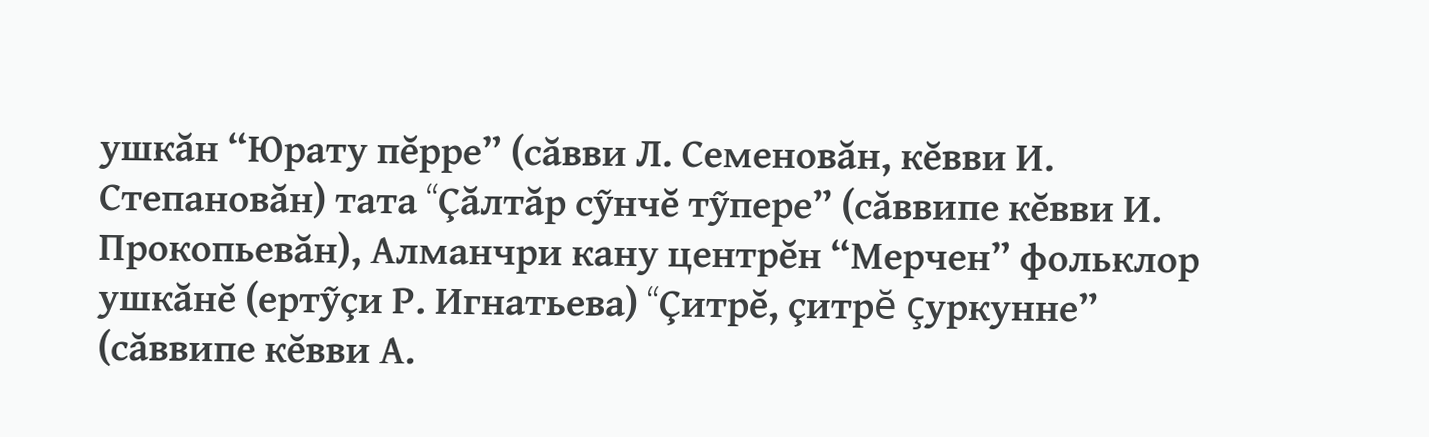ушкăн “Юрату пĕрре” (сăвви Л. Семеновăн, кĕвви И. Степановăн) тата “Çăлтăр сỹнчĕ тỹпере” (сăввипе кĕвви И. Прокопьевăн), Алманчри кану центрĕн “Мерчен” фольклор ушкăнĕ (ертỹçи Р. Игнатьева) “Çитрĕ, çитрĕ çуркунне” (сăввипе кĕвви А.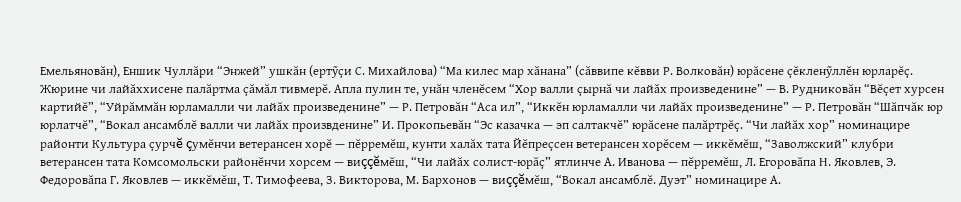Емельяновăн), Еншик Чуллăри “Энжей” ушкăн (ертỹçи С. Михайлова) “Ма килес мар хăнана” (сăввипе кĕвви Р. Волковăн) юрăсене çĕкленỹллĕн юрларĕç. Жюрине чи лайăххисене палăртма çăмăл тивмерĕ. Апла пулин те, унăн членĕсем “Хор валли çырнă чи лайăх произведенине” — В. Рудниковăн “Вĕçет хурсен картийĕ”, “Уйрăммăн юрламалли чи лайăх произведенине” — Р. Петровăн “Аса ил”, “Иккĕн юрламалли чи лайăх произведенине” — Р. Петровăн “Шăпчăк юр юрлатчĕ”, “Вокал ансамблĕ валли чи лайăх произвденине” И. Прокопьевăн “Эс казачка — эп салтакчĕ” юрăсене палăртрĕç. “Чи лайăх хор” номинацире районти Культура çурчĕ çумĕнчи ветерансен хорĕ — пĕрремĕш, кунти халăх тата Йĕпреçсен ветерансен хорĕсем — иккĕмĕш, “Заволжский” клубри ветерансен тата Комсомольски районĕнчи хорсем — виççĕмĕш, “Чи лайăх солист-юрăç” ятлинче А. Иванова — пĕрремĕш, Л. Егоровăпа Н. Яковлев, Э. Федоровăпа Г. Яковлев — иккĕмĕш, Т. Тимофеева, З. Викторова, М. Бархонов — виççĕмĕш, “Вокал ансамблĕ. Дуэт” номинацире А.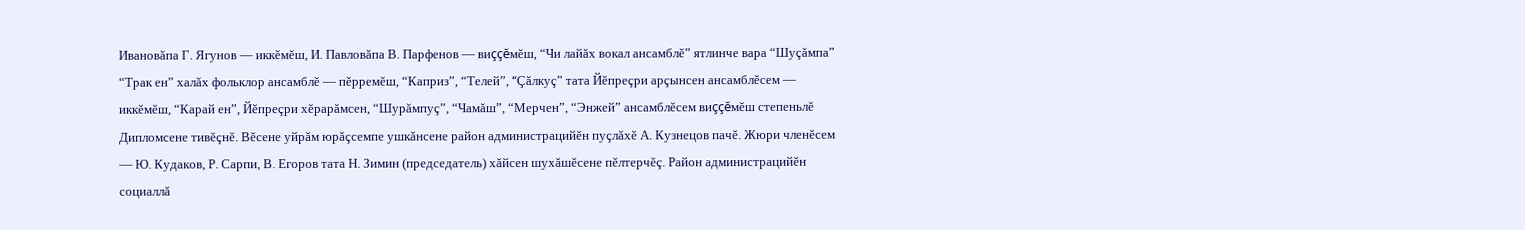Ивановăпа Г. Ягунов — иккĕмĕш, И. Павловăпа В. Парфенов — виççĕмĕш, “Чи лайăх вокал ансамблĕ” ятлинче вара “Шуçăмпа” “Трак ен” халăх фольклор ансамблĕ — пĕрремĕш, “Каприз”, “Телей”, “Çăлкуç” тата Йĕпреçри арçынсен ансамблĕсем — иккĕмĕш, “Карай ен”, Йĕпреçри хĕрарăмсен, “Шурăмпуç”, “Чамăш”, “Мерчен”, “Энжей” ансамблĕсем виççĕмĕш степеньлĕ Дипломсене тивĕçнĕ. Вĕсене уйрăм юрăçсемпе ушкăнсене район администрацийĕн пуçлăхĕ А. Кузнецов пачĕ. Жюри членĕсем — Ю. Кудаков, Р. Сарпи, В. Егоров тата Н. Зимин (председатель) хăйсен шухăшĕсене пĕлтерчĕç. Район администрацийĕн социаллă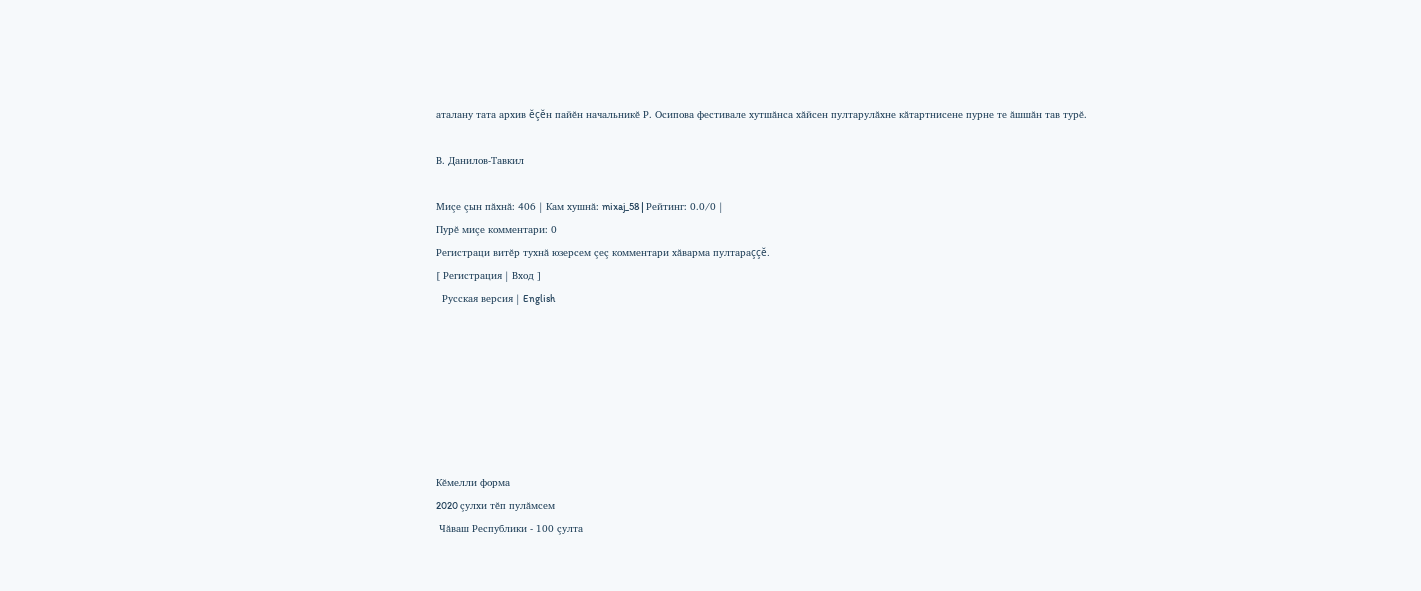аталану тата архив ĕçĕн пайĕн начальникĕ Р. Осипова фестивале хутшăнса хăйсен пултарулăхне кăтартнисене пурне те ăшшăн тав турĕ.

В. Данилов-Тавкил

Миçе çын пăхнă: 406 | Кам хушнă: mixaj_58 | Рейтинг: 0.0/0 |
Пурĕ миçе комментари: 0
Регистраци витĕр тухнă юзерсем çеç комментари хăварма пултараççĕ.
[ Регистрация | Вход ]
  Русская версия | English







Кĕмелли форма
2020 çулхи тĕп пулăмсем
 Чăваш Республики - 100 çулта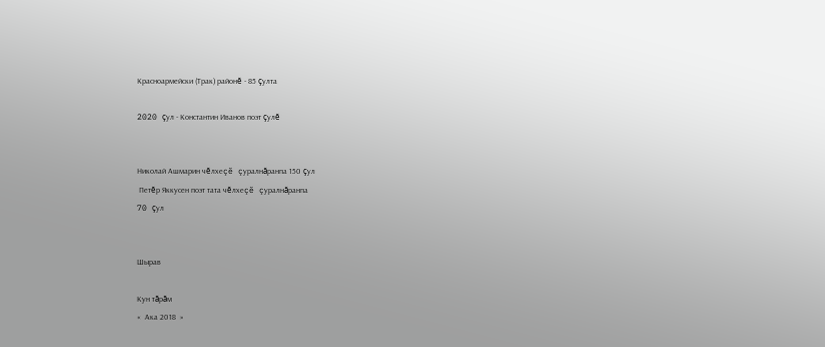Красноармейски (Трак) районĕ - 85 çулта

2020 çул - Константин Иванов поэт çулĕ


Николай Ашмарин чĕлхеçĕ çуралнăранпа 150 çул
 Петĕр Яккусен поэт тата чĕлхеçĕ çуралнăранпа
70 çул


Шырав

Кун тăрăм
«  Ака 2018  »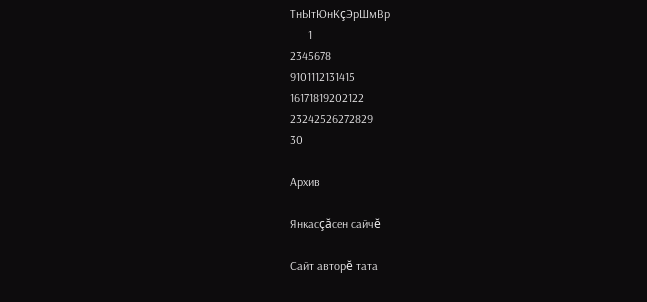ТнЫтЮнКçЭрШмВр
      1
2345678
9101112131415
16171819202122
23242526272829
30

Архив

Янкасçăсен сайчĕ

Сайт авторĕ тата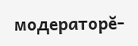модераторĕ-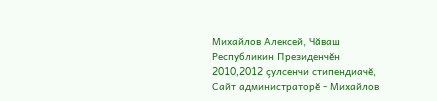Михайлов Алексей, Чăваш Республикин Президенчĕн 2010,2012 çулсенчи стипендиачĕ, Сайт администраторĕ - Михайлов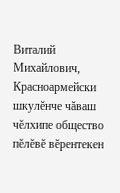Виталий Михайлович, Красноармейски шкулĕнче чăваш чĕлхипе общество пĕлĕвĕ вĕрентекен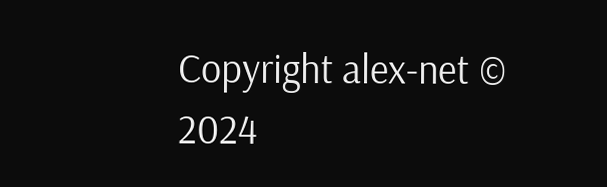Copyright alex-net © 2024